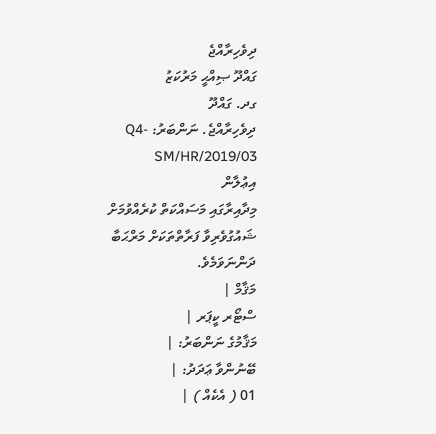ދިވެހިރާއްޖެ
ގައްދޫ ޞިއްޙީ މަރުކަޒު
ގދ. ގައްދޫ
ދިވެހިރާއްޖެ. ނަންބަރު: Q4-SM/HR/2019/03
އިޢުލާން
މިދާއިރާގައި މަސައްކަތް ކުރެއްވުމަށް ޝައުގުވެރިވާ ފަރާތްތަކަށް މަރްޙަބާ ދަންނަވަމެވެ.
މަޤާމް |
ސްޓޯރ ކީޕަރ |
މަޤާމުގެ ނަންބަރު: |
ބޭނުންވާ ޢަދަދު: |
01 ( އެކެއް ) |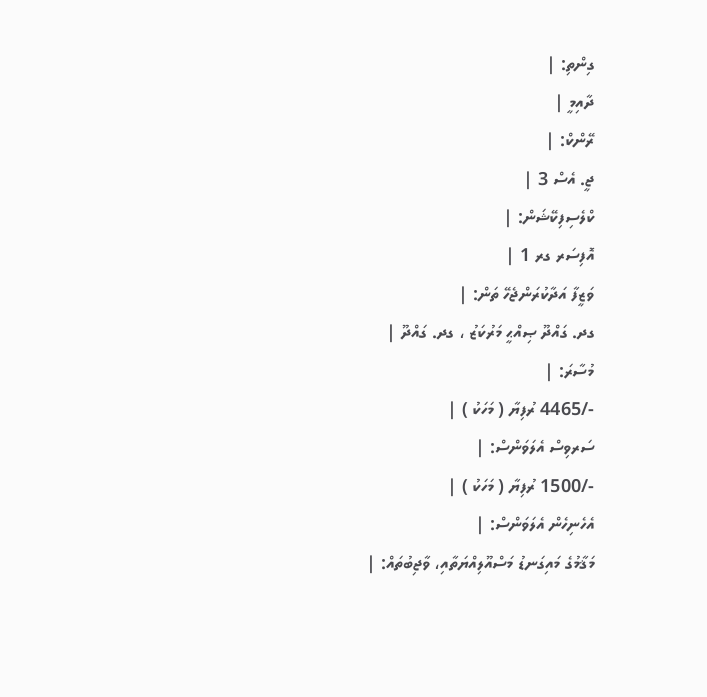ގިންތި: |
ދާއިމީ |
ރޭންކް: |
ޖީ. އެސް 3 |
ކްލެސިފިކޭޝަން: |
އޮފިސަރ ގރ 1 |
ވަޒީފާ އަދާކުރަންޖެހޭ ތަން: |
ގދ. ގައްދޫ ޞިއްޙީ މަރުކަޒު ، ގދ. ގައްދޫ |
މުސާރަ: |
-/4465 ރުފިޔާ ( މަހަކު ) |
ސަރވިސް އެލަވަންސް: |
-/1500 ރުފިޔާ ( މަހަކު ) |
އެހެނިހެން އެލަވަންސް: |
މަޤާމުގެ މައިގަނޑު މަސްއޫލިއްޔަތާއި، ވާޖިބުތައް: |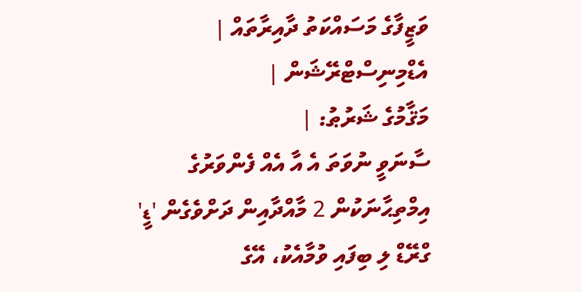ވަޒީފާގެ މަސައްކަތު ދާއިރާތައް |
އެޑްމިނިސްޓްރޭޝަން |
މަޤާމުގެ ޝަރުޠު: |
ސާނަވީ ނުވަތަ އެ އާ އެއް ފެންވަރުގެ އިމްތިޙާނަކުން 2 މާއްދާއިން ދަށްވެގެން 'ޑީ' ގްރޭޑް ލި ބިފައި ވުމާއެކު، އޭގެ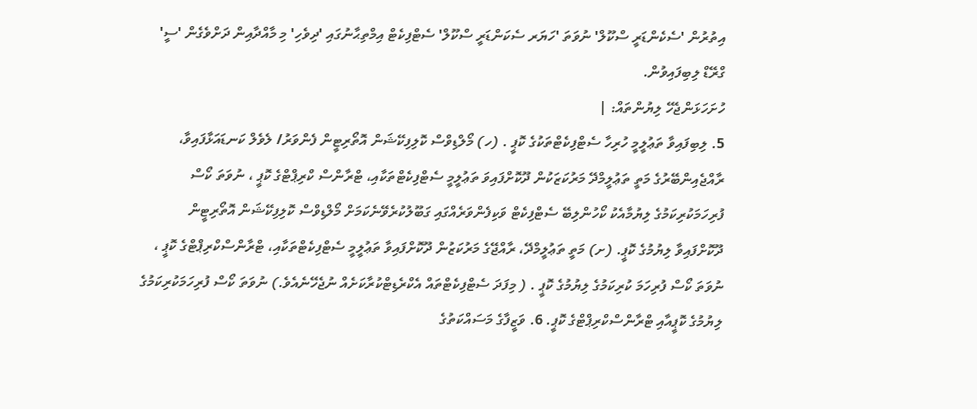އިތުރުން 'ސެކެންޑަރީ ސްކޫލް' ނުވަތަ 'ހަޔަރ ސެކަންޑަރީ ސްކޫލް' ސެޓްފިކެޓް އިމްތިޙާނުގައި 'ދިވެހި' މި މާއްދާއިން ދަށްވެގެން 'ސީ' ގްރޭޑް ލިބިފައިވުން.
ހުށަހަޅަންޖެހޭ ލިޔުންތައް: |
5. ލިބިފައިވާ ތަޢުލީމީ ހުރިހާ ސެޓްފިކެޓްތަކުގެ ކޮޕީ . (ހ) މޯލްޑިވްސް ކޮލިފިކޭޝަން އޮތޯރިޓީން ފެންވަރު/ ލެވެލް ކަނޑައަޅާފައިވާ، ރާއްޖެއިންބޭރުގެ މަތީ ތަޢުލީމްދޭ މަރުކަޒަކުން ދޫކޮށްފައިވަ ތަޢުލީމީ ސެޓްފިކެޓްތަކާއި، ޓްރާންސް ކްރިޕްޓްގެ ކޮޕީ ، ނުވަތަ ކޯސް ފުރިހަމަކުރިކަމުގެ ލިޔުމާއެކު ކޯހުންލިބޭ ސެޓްފިކެޓް ވަކިފެންވަރެއްގައި ގަބޫލުކުރެވޭނެކަމަށް މޯލްޑިވްސް ކޮލިފިކޭޝަން އޮތޯރިޓީން ދޫކޮށްފައިވާ ލިޔުމުގެ ކޮޕީ. (ށ) މަތީ ތަޢުލީމްދޭ، ރާއްޖޭގެ މަރުކަޒުން ދޫކޮށްފައިވާ ތަޢުލީމީ ސެޓްފިކެޓްތަކާއި، ޓްރާންސްކްރިޕްޓްގެ ކޮޕީ ، ނުވަތަ ކޯސް ފުރިހަމަ ކުރިކަމުގެ ލިޔުމުގެ ކޮޕީ . ( މިފަދަ ސެޓްފިކެޓްތައް އެކްރެޑިޓްކުރާކަށެއް ނުޖެހޭނެއެވެ.) ނުވަތަ ކޯސް ފުރިހަމަކުރިކަމުގެ ލިޔުމުގެ ކޮޕީއާއި ޓްރާންސްކްރިޕްޓްގެ ކޮޕީ. 6. ވަޒީފާގެ މަސައްކަތުގެ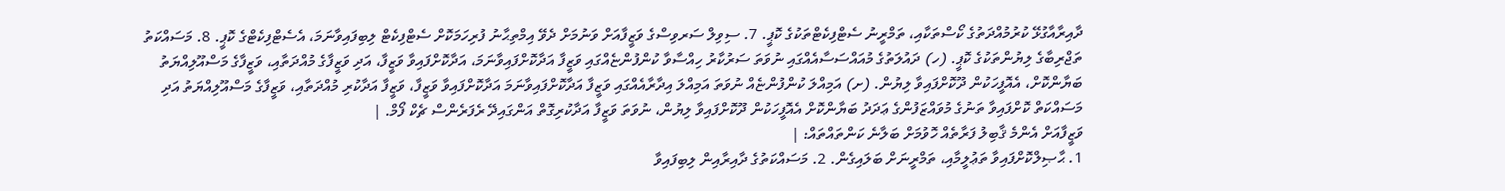ދާއިރާއާގުޅޭ ކުރުމުއްދަތުގެ ކޯސްތަކާއި، ތަމްރީނު ސެޓްފިކެޓްތަކުގެ ކޮޕީ. 7. ސިވިލް ސަރވިސްގެ ވަޒީފާއަށް ވަނުމަށް ދެވޭ އިމްތިޙާނު ފުރިހަމަކޮށް ސެޓްފިކެޓް ލިބިފައިވާނަމަ، އެސެޓްފިކެޓްގެ ކޮޕީ. 8. މަސައްކަތު ތަޖްރިބާގެ ލިޔުންތަކުގެ ކޮޕީ. (ހ) ދައުލަތުގެ މުއައްސަސާއެއްގައި ނުވަތަ ސަރުކާރު ހިއްސާވާ ކުންފުންޏެއްގައި ވަޒީފާ އަދާކޮށްފައިވާނަމަ، އަދާކޮށްފައިވާ ވަޒީފާ، އަދި ވަޒީފާގެ މުއްދަތާއި، ވަޒީފާގެ މަސްއޫލިއްޔަތު ބަޔާންކޮށް، އެއޮފީހަކުން ދޫކޮށްފައިވާ ލިޔުން. (ށ) އަމިއްލަ ކުންފުންޏެއް ނުވަތަ އަމިއްލަ އިދާރާއެއްގައި ވަޒީފާ އަދާކޮށްފައިވާނަމަ އަދާކޮށްފައިވާ ވަޒީފާ، ވަޒީފާ އަދާކުރި މުއްދަތާއި، ވަޒީފާގެ މަސްއޫލިއްޔަތު އަދި މަސައްކަތް ކޮށްފައިވާ ތަނުގެ މުވައްޒަފުންގެ ޢަދަދު ބަޔާންކޮށް އެއޮފީހަކުން ދޫކޮށްފައިވާ ލިޔުން، ނުވަތަ ވަޒީފާ އަދާކުރިގޮތް އަންގައިދޭ ރެފަރެންސް ޗެކް ފޯމް. |
ވަޒީފާއަށް އެންމެ ޤާބިލު ފަރާތެއް ހޮވުމަށް ބަލާނެ ކަންތައްތައް: |
1. ޙާޞިލްކޮށްފައިވާ ތަޢުލީމާއި، ތަމްރީނަށް ބަލައިގެން. 2. މަސައްކަތުގެ ދާއިރާއިން ލިބިފައިވާ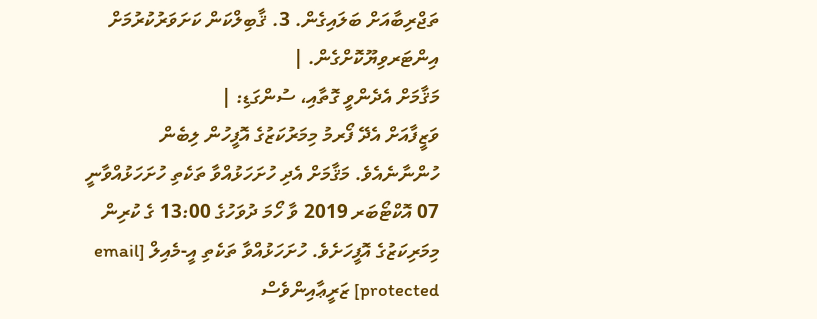ތަޖްރިބާއަށް ބަލައިގެން. 3. ޤާބިލްކަން ކަށަވަރުކުރުމަށް އިންޓަރވިޔޫކޮށްގެން. |
މަޤާމަށް އެދެންވީ ގޮތާއި، ސުންގަޑި: |
ވަޒީފާއަށް އެދޭ ފޯރމު މިމަރުކަޒުގެ އޮފީހުން ލިބެން ހުންނާނެއެވެ. މަޤާމަށް އެދި ހުށަހަޅުއްވާ ތަކެތި ހުށަހަޅުއްވާނީ 07 އޮކްޓޯބަރ 2019 ވާ ހޯމަ ދުވަހުގެ 13:00 ގެ ކުރިން މިމަރިކަޒުގެ އޮފީހަށެވެ. ހުށަހަޅުއްވާ ތަކެތި އީ-މެއިލް [email protected] ޒަރީޢާއިންވެސް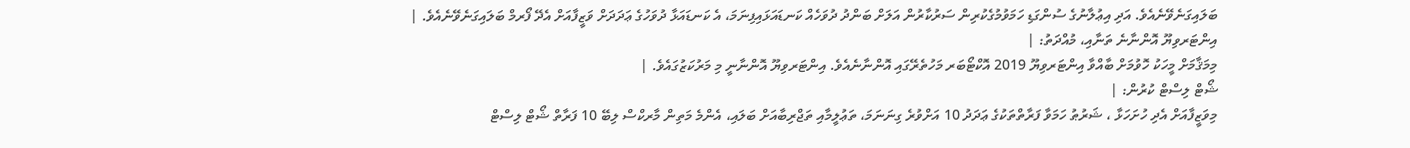ބަލައިގަނެވޭނެއެވެ. އަދި އިޢުލާނުގެ ސުންގަޑި ހަމަވުމުގެކުރިން ސަރުކާރުން އަލަށް ބަންދު ދުވަހެއް ކަނޑައަޅައިފިނަމަ، އެ ކަނޑައަޅާ ދުވަހުގެ ޢަދަދަށް ވަޒީފާއަށް އެދޭ ފޯރމް ބަލައިގަނެވޭނެއެވެ. |
އިންޓަރވިޔޫ އޮންނާނެ ތަނާއި، މުއްދަތު: |
މިމަޤާމަށް މީހަކު ހޮވުމަށް ބާއްވާ އިންޓަރވިޔޫ 2019 އޮކްޓޯބަރ މަހުތެރޭގައި އޮންނާނެއެވެ. އިންޓަރވިޔޫ އޮންނާނީ މި މަރުކަޒުގައެވެ. |
ޝޯޓް ލިސްޓް ކުރުން: |
މިވަޒީފާއަށް އެދި ހުށަހަޅާ ، ޝަރުޠު ހަމަވާ ފަރާތްތަކުގެ ޢަދަދު 10 އަށްވުރެ ގިނަނަމަ، ތަޢުލީމާއި ތަޖްރިބާއަށް ބަލައި، އެންމެ މަތިން މާރކްސް ލިބޭ 10 ފަރާތް ޝޯޓް ލިސްޓް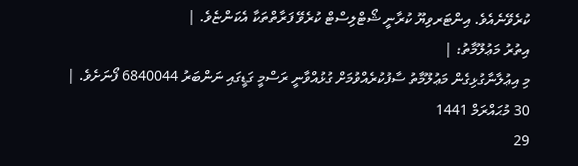ކުރެވޭނެއެވެ. އިންޓަރވިޔޫ ކުރާނީ ޝޯޓްލިސްޓް ކުރެވޭ ފަރާތްތަކާ އެކަންޏެވެ. |
އިތުރު މަޢުލޫމާތު: |
މި އިޢުލާނާގުޅިގެން މަޢުލޫމާތު ސާފުކުރެއްވުމަށް ގުޅުއްވާނީ ރަސްމީ ގަޑީގައި ނަންބަރު 6840044 ފޯނަށެވެ. |
30 މުޙައްރަމް 1441
29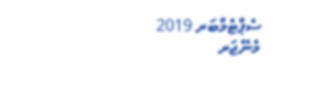ސެޕްޓެމްބަރ 2019
މެނޭޖަރ